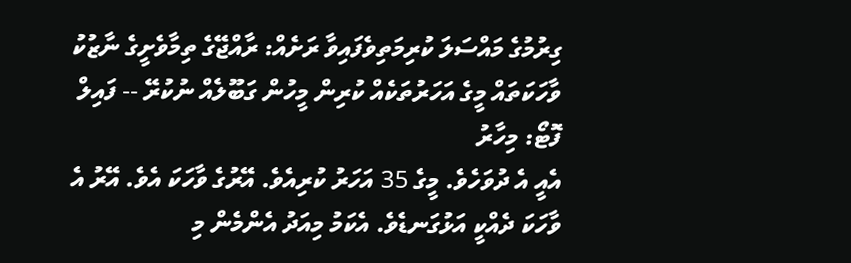ގިރުމުގެ މައްސަލަ ކުރިމަތިވެފައިވާ ރަށެއް: ރާއްޖޭގެ ތިމާވެށީގެ ނާޒުކު ވާހަކަތައް މީގެ އަހަރުތަކެއް ކުރިން މީހުން ގަބޫލެއް ނުކުރޭ -- ފައިލް ފޮޓޯ: މިހާރު
އެއީ އެ ދުވަހެވެ. މީގެ 35 އަހަރު ކުރިއެވެ. އޭރުގެ ވާހަކަ އެވެ. އޭރު އެ ވާހަކަ ދެއްކީ އަޅުގަނޑެވެ. އެކަމު މިއަދު އެންމެން މި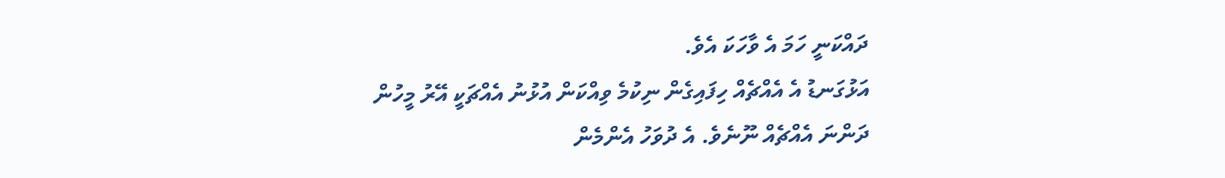ދައްކަނީ ހަމަ އެ ވާހަކަ އެވެ.
އަޅުގަނޑު އެ އެއްޗެއް ހިފައިގެން ނިކުމެ ވިއްކަން އުޅުނު އެއްޗަކީ އޭރު މީހުން ދަންނަ އެއްޗެއް ނޫނެވެ. އެ ދުވަހު އެންމެން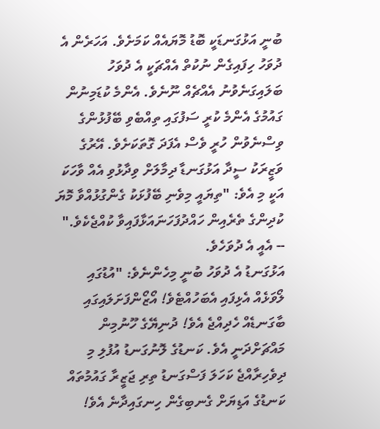ބުނީ އަޅުގަނޑަކީ ބޮޑު މޮޔައެއް ކަމަށެވެ. އަހަރެން އެ ދުވަހު ހިފައިގެން ނުކުތް އެއްޗަކީ އެ ދުވަހު ބަލައިގަނެވުނު އެއްޗެއް ނޫނެވެ. އެންމެ ކުޑަމިނުން ގައުމުގެ އެންމެ ކުރީ ސަފުގައި ތިއްބެވި ބޭފުޅުންގެ ވިސްނެވުން ހުރީ ވެސް އެފަދަ ގޮތަކަށެވެ. އޭރުގެ ވަޒީރަކު ސީދާ އަޅުގަނޑާ ދިމާލަށް ވިދާޅުވި އެއް ވާހަކަ އަކީ މި އެވެ: "ތިޔައީ މިވެނި ބޭފުޅަކު ގެންގުޅުއްވާ މޮޔަ ކުދިންގެ ތެރެއިން ހައްދުފަހަނައަޅާފައިވާ ކުއްޖެކެވެ." -- އެއީ އެ ދުވަހެވެ.
އަޅުގަނޑު އެ ދުވަހު ބުނީ މިހެންނެވެ: "އުޑުގައި ލޯވަޅެއް އެޅިފައި އެބަހުއްޓެވެ! އޯޒޯންފަށަލައިގައި ބާގަނޑެއް ހެދިއްޖެ އެވެ! ދުނިޔޭގެ ހޫނުމިން މައްޗަށްދަނީ އެވެ. ކަނޑުގެ ލޮނުގަނޑު އުފުލި މި ދިވެހިރާއްޖެ ކަހަލަ ފަސްގަނޑު ތިރި ޖަޒީރާ ގައުމުތައް ކަނޑުގެ އަޑިޔަށް ގެނބިގެން ހިނގައިދާނެ އެވެ!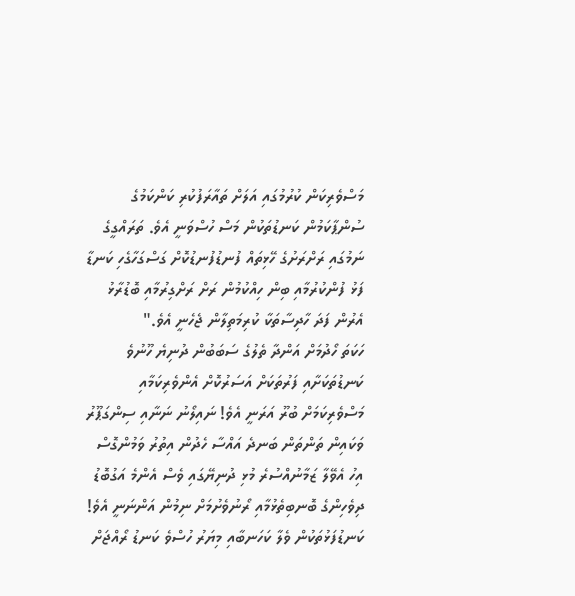މަސްވެރިކަން ކުރުމުގައި އަލަށް ތައާރަފުކުރި ކަންކަމުގެ ސުންޕާކަމުން ކަނޑުތަކުން މަސް ހުސްވަނީ އެވެ. ތަރައްގީގެ ނަމުގައި ރަށްރަށުގެ ހޭޅިތައް ފުނޑުފުނޑުކޮށް ގަސްގަހާގެހި ކަނޑާ ފަޅު ފުންކުރުމާއި ބިން ހިއްކުމުން ރަށް ރަށްގިރުމާއި ބޮޑުރާޅު އެރުން ފަދަ ހާދިސާތަކާ ކުރިމަތިލާން ޖެހެނީ އެވެ."
ހަކަތަ ހޯދުމަށް އަންދާ ތެލުގެ ސަބަބުން ދުނިޔެ ހޫނުވެ ކަނޑުތަކަށާއި ފަރުތަކަށް އަސަރުކޮށް އެންވެރިކަމާއި މަސްވެރިކަމަށް ބުރޫ އަރަނީ އެވެ! ނައިލޯނު ނަނާއި ސިންގަޕޫރު ވަކައިން ތަންތަން ބަނދެ އައްސާ ހެދުން އިތުރު ވަމުންގޮސް އިހު އެވޭލާ ޒަމާނުއްސުރެ މުޅި ދުނިޔޭގައި ވެސް އެންމެ އަގުބޮޑު ދިވެހިންގެ ބޮނބިތެޅުމާއި ރޯނުވެށުމަށް ނިމުން އަންނަނީ އެވެ! ކަނޑުފަޅުތަކުން ވެލާ ކަހަނބާއި މިޔަރު ހުސްވެ ކަނޑު ރޯއްޖަށް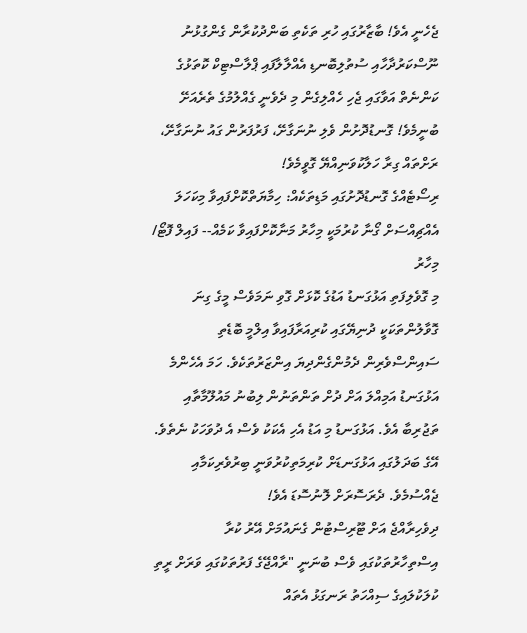ޖެހެނީ އެވެ! ބާޒާރުގައި ހުރި ތަކެތި ބަންދުކުރާން ގެންގުޅުނު ނޫސްކަރުދާހާއި ސުތުލިބޮނޑި އެއްލާލާފައި ޕްލާސްޓިކް ކޮތަޅުގެ ކަންނެތް އަވާގައި ޖެހި ހެއްލިގެން މި ދެވެނީ ގެއްލުމުގެ ތެރެއަށޭ ބުނީމެވެ! ގޮނޑުދޮށުން ވެލި ނުނަގާށޭ، ފަރުފަރުން ގައު ނުނަގާށޭ، ރަށްތައް ގިރާ ހަލާކުވަނިއްޔޭ ގޮވީމެވެ!
ރިސޯޓެއްގެ ގޮނޑުދޮށުގައި މަޑިތަކެއް: ހިމާޔަތްކޮށްފައިވާ މިކަހަލަ އެއްޗިއްސަށް ގޯނާ ކުރުމަކީ މިހާރު މަނާކޮށްފައިވާ ކަމެއް-- ފައިލް ފޮޓޯ/ މިހާރު
މި ގޮވެލިފަތި އަޅުގަނޑު އަޑުގެ ކޮޅަށް ގޮވި ނަމަވެސް މީގެ ގިނަ ގޮވާލުންތަކަކީ ދުނިޔޭގައި ކުރިއަރާފައިވާ އިލްމީ ބޮޑެތި ސައިންސްވެރިން ދެމުންގެންދިޔަ އިންޒަރުތަކެވެ. ހަމަ އެހެންމެ އަޅުގަނޑު އަމިއްލަ އަށް ދުށް ތަންތަނުން ލިބުނު މައުލޫމާތާއި ތަޖުރިބާ އެވެ. އަޅުގަނޑު މި އަޑު އެހި އެކަކު ވެސް އެ ދުވަހަކު ނެތެވެ. އޭގެ ބަދަލުގައި އަޅުގަނޑަށް ކުރިމަތިކުރުވަނީ ބިރުވެރިކަމާއި ޖެއްސުމެވެ. ދެރަސޮރަށް ލޮނުސޮޑަ އެވެ!
ދިވެހިރާއްޖެ އަށް ޓޫރިސްޓުން ގެނައުމަށް އޭރު ކުރާ އިސްތިހާރުތަކުގައި ވެސް ބުނަނީ "ރާއްޖޭގެ ފަރުތަކުގައި ވަރަށް ރީތި ކުލަކުލައިގެ ސިއްހަތު ރަނގަޅު އެތައް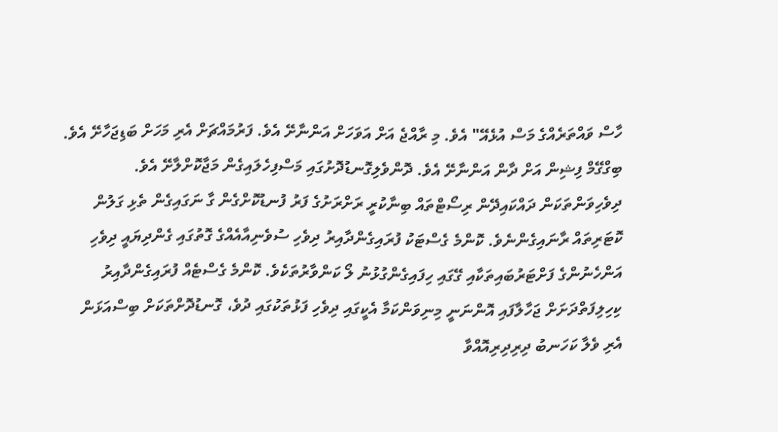ހާސް ވައްތަރެއްގެ މަސް އުޅެއޭ" އެވެ. މި ރާއްޖެ އަށް އަވަހަށް އަންނާށޭ އެވެ. ފަރުމައްޗަށް އެރި މަހަށް ބަޑިޖަހާށޭ އެވެ. ބިގްގޭމް ފިޝިން އަށް ދާން އަންނާށޭ އެވެ. ދޮންވެލިގޮނޑުދޮށުގައި މަސްފިހެލައިގެން މަޖާކޮށްލާށޭ އެވެ.
ދިވެހިވަންތަކަން ދައްކައިދޭން ރިސޯޓްތައް ބިނާކުރީ ރަށްރަށުގެ ފަރު ފުނޑުކޮށްގެން ގާ ނަގައިގެން ތެޅި ގަލުން ކޮޓަރިތައް ރާނައިގެންނެވެ. ކޮންމެ ގެސްޓަކު ފުރައިގެންދާއިރު ދިވެހި ސުވެނިއާއެއްގެ ގޮތުގައި ގެންދިޔައީ ދިވެހި އަންހެނުންގެ ފަށްޓަރުބައިތަކާއި ގޭގައި ހިފައިގެންގުޅުނު ލޯ ކަންވާރުތަކެވެ. ކޮންމެ ގެސްޓެއް ފުރައިގެންދާއިރު ކިހިލިފަތްދަށަށް ޖަހާލާފައި އޮންނަނީ މިނިވަންކަމާ އެކީގައި ދިވެހި ފަޅުތަކުގައި ދުވެ، ގޮނޑުދޮށްތަކަށް ބިސްއަޅަން އެރި ވެލާ ކަހަނބު ދިރިދިރިއޮއްވާ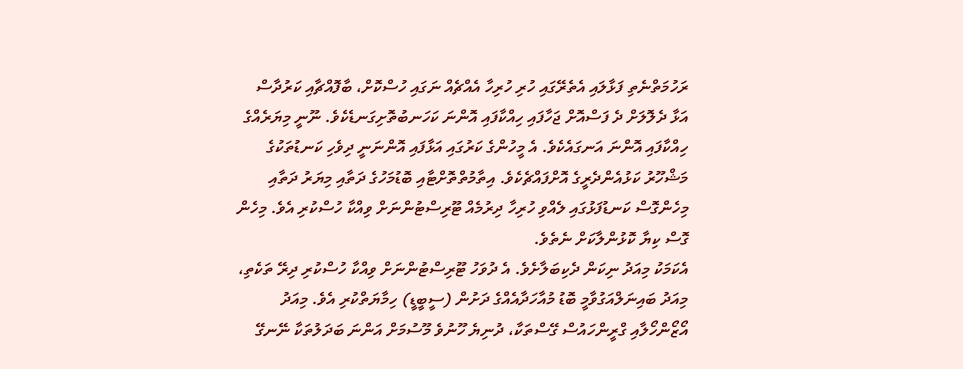ރަހުމަތްނެތި ފަޅާލައި އެތެރޭގައި ހުރި ހުރިހާ އެއްޗެއް ނަގައި ހުސްކޮށް، ބާފޮއްޗާއި ކަރުދާސް އަޅާ ދެލޮލަށް ދެ ފަސްއޮށް ޖަހާފައި ހިއްކާފައި އޮންނަ ކަހަނބުތޮށިގަނޑެކެވެ. ނޫނީ މިޔަރެއްގެ ހިއްކާފައި އޮންނަ އަނގައެކެވެ. އެ މީހުންގެ ކަރުގައި އަޅާފައި އޮންނަނީ ދިވެހި ކަނޑުތަކުގެ މަޝްހޫރު ކަޅުއެންދެރީގެ އޮށްފައްޗެކެވެ. އިތާމުތްތޮށްޓާއި ބޮޑުމަހުގެ ދަތާއި މިޔަރު ދަތާއި މިހެންގޮސް ކަނޑުފަޅުގައި ލެއްވި ހުރިހާ ދިރުމެއް ޓޫރިސްޓުންނަށް ވިއްކާ ހުސްކުރި އެވެ. މިހެން ގޮސް ކިޔާ ކޮޅުންލާކަށް ނެތެވެ.
އެކަމަކު މިއަދު ނިކަން ދެކިބަލާށެވެ. އެ ދުވަހު ޓޫރިސްޓުންނަށް ވިއްކާ ހުސްކުރި ދިރޭ ތަކެތި، މިއަދު ބައިނަލްއަގުވާމީ ބޮޑު މުއާހަދާއެއްގެ ދަށުން (ސީބީޑީ) ހިމާޔަތްކުރި އެވެ. މިއަދު އޯޒޯންހޯލާއި ގްރީންހައުސް ގޭސްތަކާ، ދުނިޔެ ހޫނުވެ މޫސުމަށް އަންނަ ބަދަލުތަކާ ނޭނގޭ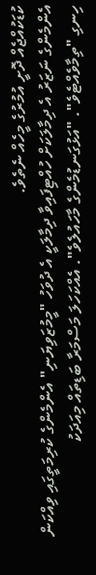ކުޑަކުއްޖެއް ދޮށީ އުމުރުގެ މީހެއް ނެތެވެ.
އެންމެންގެ ނަޒަރު އެ ދިމާލަކަށް ހުއްޓިފައިވާ ދިމާލަކީ އެ ދުވަހު "މީމުޒަވިޔަނި" އެންމެންގެ ކުރިމަތީގައި ވިއްކަން ހިނގި "ތިމާވެއްޓެވެ". "އަޅުގަނޑުމެންގެ މާހައުލެވެ". އެއްކަހަލަ މަސްމަރާ ބަޑިތައް މިއަދަކު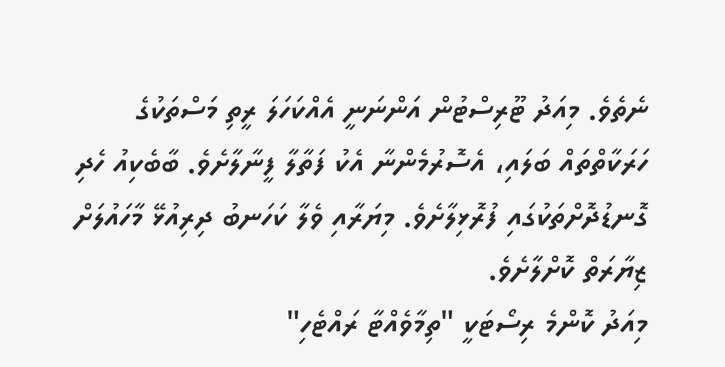ނެތެވެ. މިއަދު ޓޫރިސްޓުން އަންނަނީ އެއްކަހަލަ ރީތި މަސްތަކުގެ ހަރަކާތްތައް ބަލައި، އެސޮރުމެންނާ އެކު ފަތާލާ ފީނާލާށެވެ. ބާބެކިއު ހެދި ގޮނޑުދޮށްތަކުގައި ފުރޮޅިލާށެވެ. މިޔަރާއި ވެލާ ކަހަނބު ދިރިއުޅޭ މާހައުލަށް ޒިޔާރަތް ކޮށްލާށެވެ.
މިއަދު ކޮންމެ ރިސޯޓަކީ "ތިމާވެއްޓާ ރައްޓެހި"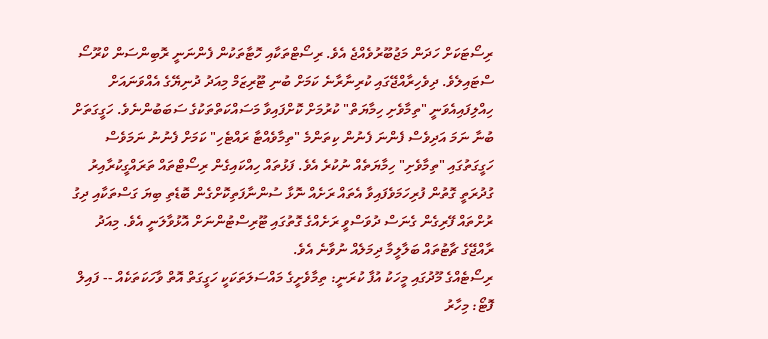ރިސޯޓަކަށް ހަދަން މަޖުބޫރުވެއްޖެ އެވެ. ރިސޯޓްތަކާއި ހޮޓާތަކުން ފެންނަނީ ރޮބިންސަން ކްރޫސޯ ސްޓައިލެވެ. ދިވެހިރާއްޖޭގައި ކުރިނާރާނެ ކަމަށް ބުނި ޓޫރިޒަމް މިއަދު ދުނިޔޭގެ އެއްވަނައަށް ހިއްލިފައިއެވަނީ "ތިމާވެށި ހިމާޔަތް" ކުރުމަށް ކޮށްފައިވާ މަސައްކަތްތަކުގެ ސަބަބުންނެވެ. ހަގީގަތަށް ބުނާ ނަމަ އަދިވެސް ފެންނަ ފެނުން ކިތަންމެ "ތިމާވެއްޓާ ރައްޓެހި" ކަމަށް ފެނުނު ނަމަވެސް ހަގީގަތުގައި "ތިމާވެށި" ހިމާޔަތެއް ނުކުރެ އެވެ. ފަޅުތައް ހިއްކައިގެން ރިސޯޓްތައް ތަރައްގީކުރާއިރު ގުދުރަތީ ގޮތުން ފުރިހަމަވެފައިވާ އެތައް ރަށެއް ނޮޅާ ސުންނާފަތިކޮށްގެން ބޮޑެތި ބިޔަ ގަސްތަކާއި ދިގު ރުށްތައް ފޭރިގެން ގެނަސް ދުވަސްވީ ރަށެއްގެ ގޮތުގައި ޓޫރިސްޓުންނަށް އޮޅުވާލަނީ އެވެ. މިއަދު ރާއްޖޭގެ ޗާޓުތައް ބަލާލީމާ ދިމަލެއް ނުވާނެ އެވެ.
ރިސޯޓެއްގެ މޫދުގައި މީހަކު އުފާ ކުރަނީ: ތިމާވެށީގެ މައްސަލަތަކަކީ ހަގީގަތް އޮތް ވާހަކަތަކެއް -- ފައިލް ފޮޓޯ: މިހާރު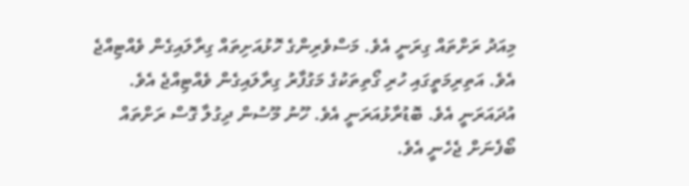މިއަދު ރަށްތައް ގިރަނީ އެވެ. މަސްވެރިންގެ ހޮޅުއަށިތައް ގިރާލައިގެން ވެއްޓިއްޖެ އެވެ. އަތިރިމަތީގައި ހުރި ގޯތިތަކުގެ މަގުފާރު ގިރާލައިގެން ވެއްޓިއްޖެ އެވެ. އުދައަރަނީ އެވެ. ބޮޑުރާޅުއަރަނީ އެވެ. ހޫނު މޫސުން ދިގުލާ ގޮސް ރަށްތައް ބޯފެނަށް ޖެހެނީ އެވެ.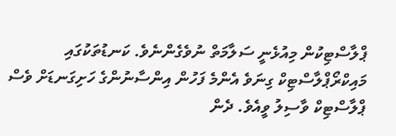ޕްލާސްޓިކުން މިއުޅެނީ ސަލާމަތް ނުވެގެންނެވެ. ކަނޑުތަކުގައި މައިކްރޯޕްލާސްޓިކް ގިނަވެ އެންމެ ފަހުން އިންސާނުންގެ ހަށިގަނޑަށް ވެސް ޕްލާސްޓިކް ވާސިލު ވީއެވެ. ދެން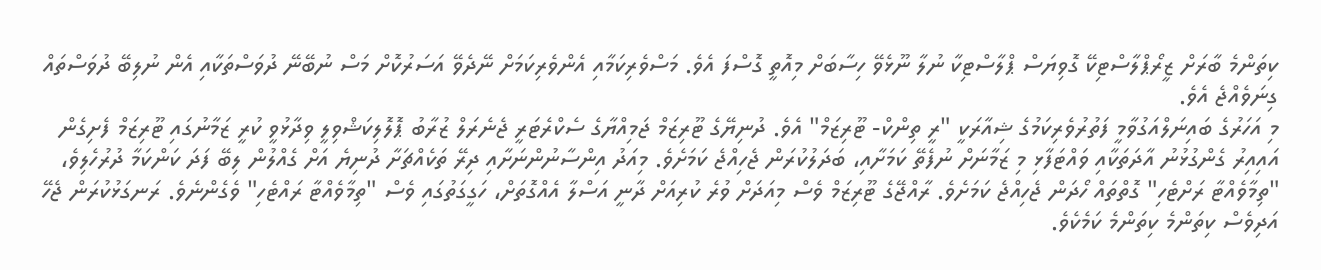ކިތަންމެ ބާރަށް ޒީރޯޕްލާސްޓިކޭ ގޮވިޔަސް ޕްލާސްޓިކާ ނުލާ ނޫޅެވޭ ހިސާބަށް މިއޮތީ ގޮސްފަ އެވެ. މަސްވެރިކަމާއި އެންވެރިކަމަށް ނޭދެވޭ އަސަރުކޮށް މަސް ނުބޭނޭ ދުވަސްތަކާއި އެން ނުލިބޭ ދުވަސްތައް ގިނަވެއްޖެ އެވެ.
މި އަހަރުގެ ބައިނަލްއަގުވާމީ ފަތުރުވެރިކަމުގެ ޝިއާރަކީ "ރީ ތިންކް- ޓޫރިޒަމް" އެވެ. ދުނިޔޭގެ ޓޫރިޒަމް ޖަމިއްޔާގެ ސެކްރެޓަރީ ޖެނެރަލް ޒުރާބު ޕޮލޮލިކަޝްވިލީ ވިދާޅުވީ ކުރީ ޒަމާނުގައި ޓޫރިޒަމް ފެށިގެން އައިއިރު ގެންގުޅުނު އާދަތަކާއި ވައްޓަފާޅި މި ޒަމާނަށް ނުފެތޭ ކަމަށާއި، ބަދަލުކުރަން ޖެހިއްޖެ ކަމަށެވެ. މިއަދު އިންސާނުންނަށާއި ދިރޭ ތަކެއްޗަށާ ދުނިޔެ އަށް ގެއްލުން ލިބޭ ފަދަ ކަންކަމާ ދުރުހެލިވެ، "ތިމާވެއްޓާ ރަށްޓެހި" ގޮތްތައް ހޯދަން ޖެހިއްޖެ ކަމަށެވެ. ރާއްޖޭގެ ޓޫރިޒަމް ވެސް މިއަދަށް ވުރެ ކުރިއަށް ދާނީ އަސްލާ އެއްގޮތަށް، ހަގީގަތުގައި ވެސް "ތިމާވެއްޓާ ރައްޓެހި" ވެގެންނެވެ. ރަނގަޅުކުރަން ޖެހޭ އަދިވެސް ކިތަންމެ ކިތަންމެ ކަމެކެވެ.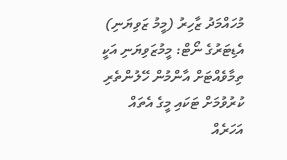މުހައްމަދު ޒާހިރު (މީމު ޒަވިޔަނި)
އެޑިޓަރުގެ ނޯޓް: މީމުޒަވިޔަނި އަކީ ތިމާވެއްޓަށް އާންމުން ހޭލުންތެރި ކުރުވުމަށް ޓަކައި މީގެ އެތައް އަހަރެއް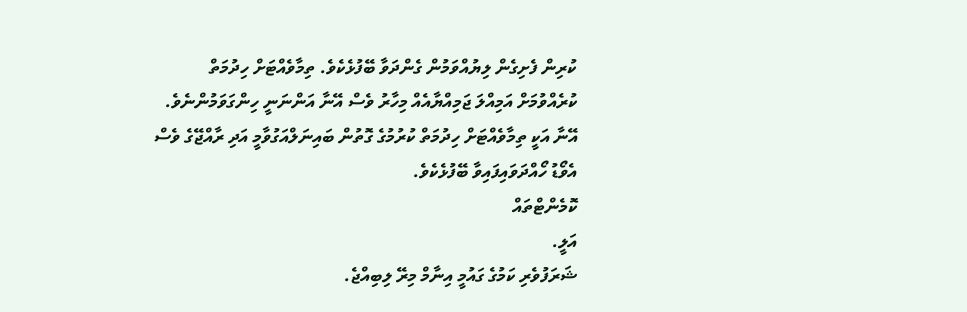ކުރިން ފެށިގެން ލިޔުއްވަމުން ގެންދަވާ ބޭފުޅެކެވެ. ތިމާވެއްޓަށް ހިދުމަތް ކުރެއްވުމަށް އަމިއްލަ ޖަމިއްޔާއެއް މިހާރު ވެސް އޭނާ އަންނަނީ ހިންގަވަމުންނެވެ. އޭނާ އަކީ ތިމާވެއްޓަށް ހިދުމަތް ކުރުމުގެ ގޮތުން ބައިނަލްއަގުވާމީ އަދި ރާއްޖޭގެ ވެސް އެވޯޑު ހޯއްދަވައިފައިވާ ބޭފުޅެކެވެ.
ކޮމެންޓްތައް
އަލީ.
ޝަރަފުވެރި ކަމުގެ ގައުމީ އިނާމް މިރޭ ލިބިއްޖެ.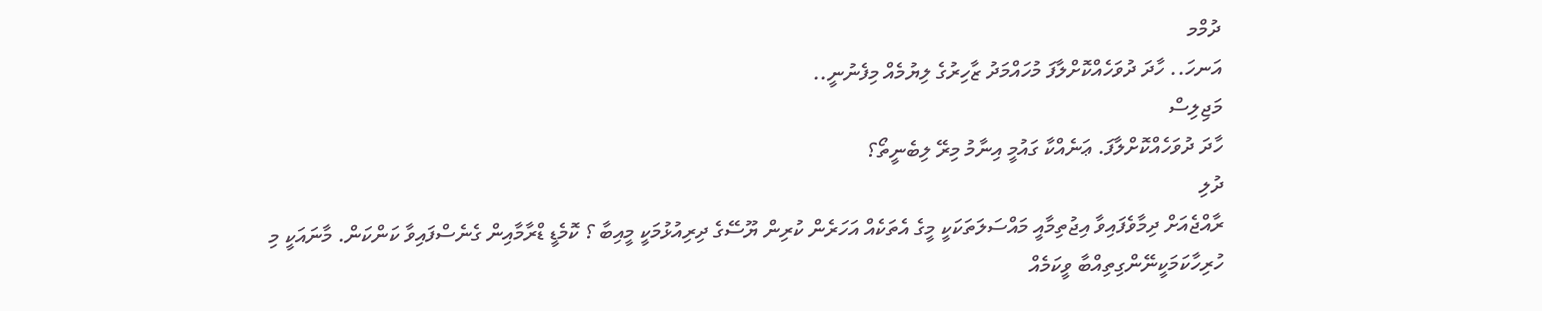ދުމްމ
އަނހަ.. ހާދަ ދުވަހެއްކޮށްލާފަ މުހައްމަދު ޒާހިރުގެ ލިޔުމެއް މިފެނުނީ..
މަޖިލިސް
ހާދަ ދުވަހެއްކޮށްލާފަ. ޢަނެއްކާ ގައުމީ އިނާމު މިރޭ ލިބެނީތޯ؟
ދުލި
ރާއްޖެއަށް ދިމާވެފައިވާ އިޖުތިމާއީ މައްސަލަތަކަކީ މީގެ އެތަކެއް އަހަރެން ކުރިން ޔޫސޭގެ ދިރިއުޅުމަކީ މީއިބާ ؟ ކޮމެޑީ ޑްރާމާއިން ގެނެސްފައިވާ ކަންކަން. މާނައަކީ މި ހުރިހާކަމަކީނޭންގިތިއްބާ ވީކަމެއް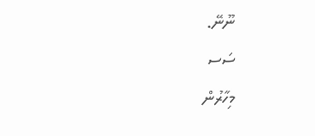ނޫނޭ.
ސަސ
މިހާރުން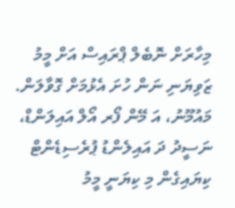މިހާރަށް ނޮބެލް ޕްރައިސް އަށް މީމު ޒަވިޔަނި ނަން ހުށަ އެޅުމަށް ގޮވާލަން. މައުމޫނު، އަ މޭން ފޯރ އޯލް އައިލަންޑް، ނަސީދު ދަ އައިލެންޑު ޕުރެސިޑެންޓް ކިޔައިގެން މި ކިޔަނީ މީމު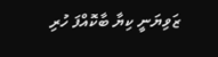ޒަވިޔަނީ ކިޔާ ބާކޮއްފަ ހުރި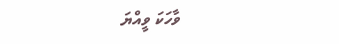ވާހަކަ ވީއްޔަ